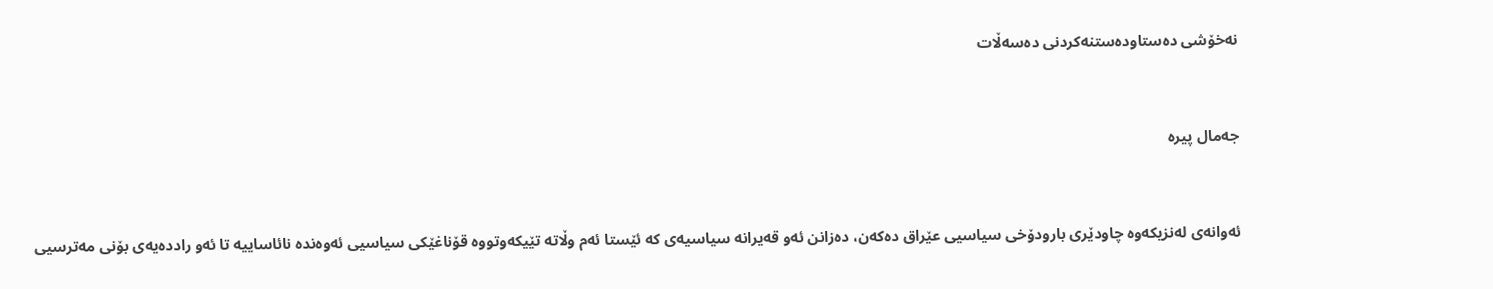نه‌خۆشی ده‌ستاوده‌ستنه‌كردنی ده‌سه‌ڵات



جه‌مال پیره‌



ئه‌وانه‌ی له‌نزیكه‌وه‌ چاودێری بارودۆخی سیاسیی عێراق ده‌كه‌ن، ده‌زانن ئه‌و قه‌یرانه‌ سیاسیه‌ی كه‌ ئێستا ئه‌م وڵاته‌ تێیكه‌وتووه‌ قۆناغێكی سیاسیی ئه‌وه‌نده‌ نائاساییه‌ تا ئه‌و رادده‌یه‌ی بۆنی مه‌ترسیی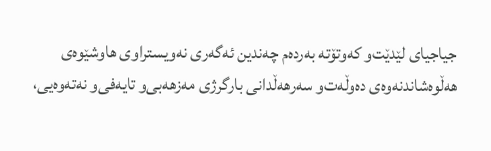جیاجیای لێدێت‌و كه‌وتۆته‌ به‌رده‌م چه‌ندین ئه‌گه‌ری نه‌ویستراوی هاوشێوه‌ی هه‌ڵوه‌شاندنه‌وه‌ی ده‌وڵه‌ت‌و سه‌رهه‌ڵدانی بارگرژی مه‌زهه‌بی‌و تایه‌فی‌و نه‌ته‌وه‌یی،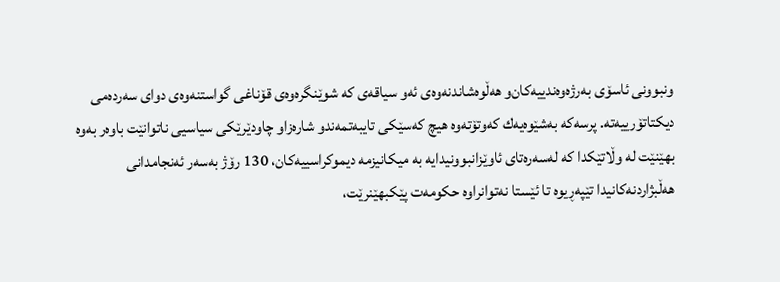ونبوونی ئاسۆی به‌رژه‌وه‌ندییه‌كان‌و هه‌ڵوه‌شاندنه‌وه‌ی ئه‌و سیاقه‌ی كه‌ شوێنگره‌وه‌ی قۆناغی گواستنه‌وه‌ی دوای سه‌رده‌می دیكتاتۆرییه‌ته‌. پرسه‌كه‌ به‌شێوه‌یه‌ك كه‌وتۆته‌وه‌ هیچ كه‌سێكی تایبه‌تمه‌ند‌و شاره‌زا‌و چاودێرێكی سیاسیی ناتوانێت باوه‌ر به‌وه‌ بهێنێت له‌ وڵاتێكدا كه‌ له‌سه‌ره‌تای ئاوێزانبوونیدایه‌ به‌ میكانیزمه‌ دیموكراسییه‌كان، 130 رۆژ به‌سه‌ر ئه‌نجامدانی هه‌ڵبژاردنه‌كانیدا تێپه‌ڕیوه‌ تا ئێستا نه‌توانراوه‌ حكومه‌ت پێكبهێنرێت،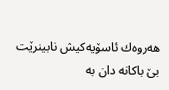هه‌روه‌ك ئاسۆیه‌كیش نابینرێت بێ‌ باكانه‌ دان به‌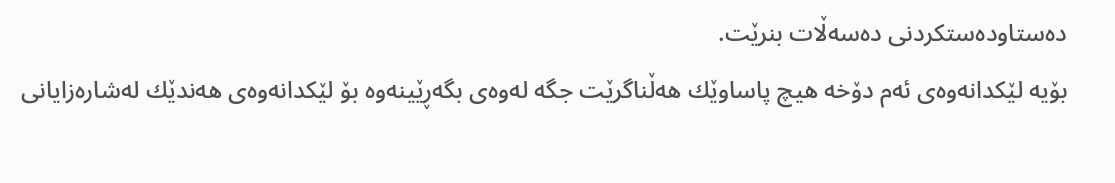ده‌ستاوده‌ستكردنی ده‌سه‌ڵات بنرێت.
بۆیه‌ لێكدانه‌وه‌ی ئه‌م دۆخه‌ هیچ پاساوێك هه‌ڵناگرێت جگه‌ له‌وه‌ی بگه‌ڕێینه‌وه‌ بۆ لێكدانه‌وه‌ی هه‌ندێك له‌شاره‌زایانی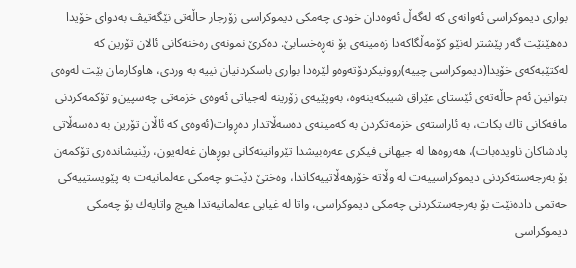بواری دیموكراسی ئه‌وانه‌ی كه‌ له‌گه‌ڵ ئه‌وه‌دان خودی چه‌مكی دیموكراسی زۆرجار حاڵه‌تی نێگه‌تیڤ به‌دوای خۆیدا ده‌هێنێت گه‌ر پێشتر له‌نێو كۆمه‌ڵگاكه‌دا زه‌مینه‌ی بۆ نه‌ڕه‌خسابێ‌. ده‌كرێ‌ نمونه‌ی ره‌خنه‌كانی ئالان تۆرین كه‌ له‌كتێبه‌كه‌ی خۆیدا(دیموكراسی چییه‌)روونیكردۆته‌وه‌‌و لێره‌دا بواری باسكردنیان نییه‌ به‌ وردی، هاوكارمان بێت له‌وه‌ی بتوانین ئه‌م حاڵه‌ته‌ی ئێستای عێراق شیبكه‌ینه‌وه‌، به‌وپێیه‌ی زۆرینه‌ له‌جیاتی ئه‌وه‌ی خزمه‌تی چه‌سپین‌و تۆكمه‌كردنی مافه‌كانی تاك بكات، به‌ ئاراسته‌ی خزمه‌تكردن به‌ كه‌مینه‌ی ده‌سه‌ڵاتدار ده‌ڕوات(ئه‌وه‌ی كه‌ ئاڵان تۆرین به‌ ده‌سه‌ڵاتی پادشاكان ناویده‌بات)، هه‌روه‌ها له‌ جیهانی فیكری عه‌ره‌بیشدا تێروانینه‌كانی بوڕهان غه‌له‌یون، رێنیشانده‌ری تۆكمه‌ن بۆ به‌رجه‌سته‌كردنی دیموكراسییه‌ت له‌ وڵاته‌ خۆرهه‌ڵاتییه‌كاندا، وه‌ختێ‌ دێت‌و چه‌مكی عه‌لمانیه‌ت به‌ پێویستییه‌كی حه‌تمی داده‌نێت بۆ به‌رجه‌ستكردنی چه‌مكی دیموكراسی، واتا له‌ غیابی عه‌لمانیه‌تدا هیچ واتایه‌ك بۆ چه‌مكی دیموكراسی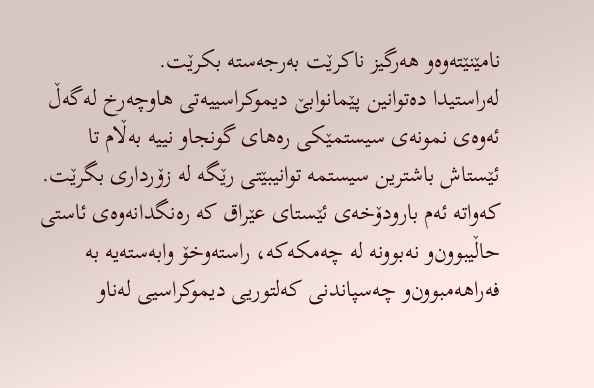نامێنێته‌وه‌‌و هه‌رگیز ناكرێت به‌رجه‌سته‌ بكرێت.
له‌راستیدا ده‌توانین پێمانوابێ‌ دیموكراسییه‌تی هاوچه‌رخ له‌گه‌ڵ ئه‌وه‌ی نمونه‌ی سیستمێكی ره‌های گونجاو نییه‌ به‌ڵام تا ئێستاش باشترین سیستمه‌ توانیبێتی رێگه‌ له‌ زۆرداری بگرێت. كه‌واته‌ ئه‌م بارودۆخه‌ی ئێستای عێراق كه‌ ره‌نگدانه‌وه‌ی ئاستی حاڵیبوون‌و نه‌بوونه‌ له‌ چه‌مكه‌كه‌، راسته‌وخۆ وابه‌سته‌یه‌ به‌ فه‌راهه‌مبوون‌و چه‌سپاندنی كه‌لتوریی دیموكراسیی له‌ناو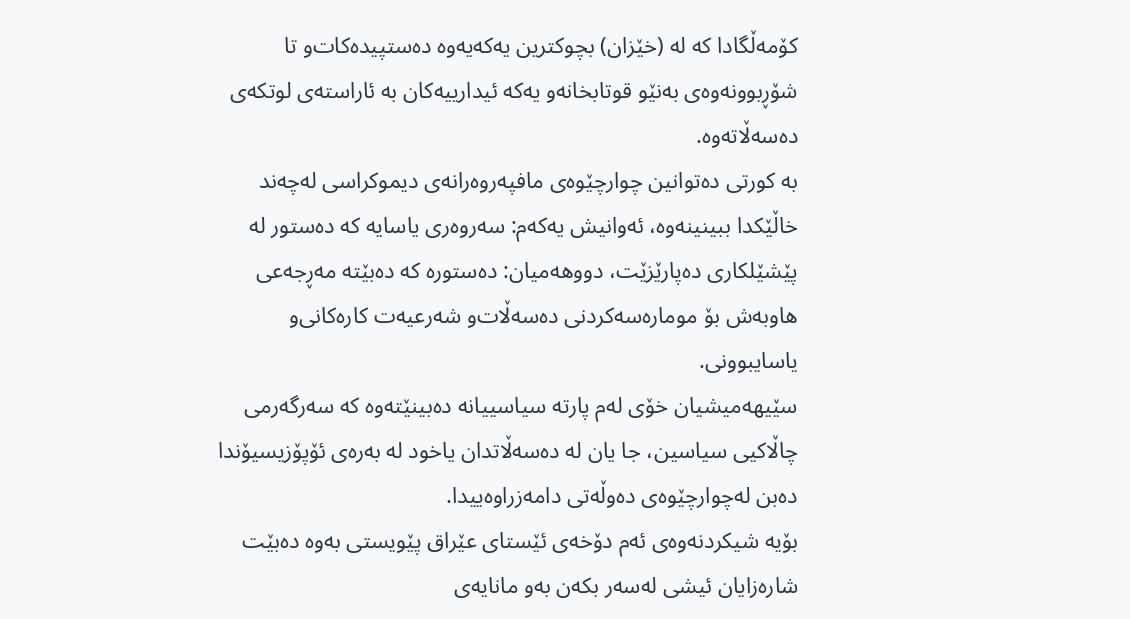كۆمه‌ڵگادا كه‌ له‌ (خێزان) بچوكترین یه‌كه‌یه‌وه‌ ده‌ستپیده‌كات‌و تا شۆڕبوونه‌وه‌ی به‌نێو قوتابخانه‌‌و یه‌كه‌ ئیدارییه‌كان به‌ ئاراسته‌ی لوتكه‌ی ده‌سه‌ڵاته‌وه‌.
به‌ كورتی ده‌توانین چوارچێوه‌ی مافپه‌روه‌رانه‌ی دیموكراسی له‌چه‌ند خاڵێكدا ببینینه‌وه‌، ئه‌وانیش یه‌كه‌م: سه‌روه‌ری یاسایه‌ كه‌ ده‌ستور له‌ پێشێلكاری ده‌پارێزێت، دووهه‌میان: ده‌ستوره‌ كه‌ ده‌بێته‌ مه‌ڕجه‌عی هاوبه‌ش بۆ موماره‌سه‌كردنی ده‌سه‌ڵات‌و شه‌رعیه‌ت كاره‌كانی‌و یاسایبوونی.
سێیهه‌میشیان خۆی له‌م پارته‌ سیاسییانه‌ ده‌بینێته‌وه‌ كه‌ سه‌رگه‌رمی چاڵاكیی سیاسین، جا یان له‌ ده‌سه‌ڵاتدان یاخود له‌ به‌ره‌ی ئۆپۆزیسیۆندا ده‌بن له‌چوارچێوه‌ی ده‌وڵه‌تی دامه‌زراوه‌ییدا.
بۆیه‌ شیكردنه‌وه‌ی ئه‌م دۆخه‌ی ئێستای عێراق پێویستی به‌وه‌ ده‌بێت شاره‌زایان ئیشی له‌سه‌ر بكه‌ن به‌و مانایه‌ی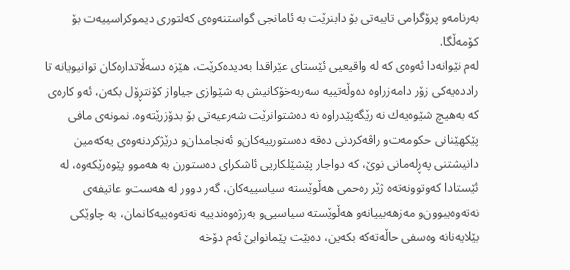به‌رنامه‌‌و پرۆگرامی تایبه‌تی بۆ دابنرێت به‌ ئامانجی گواستنه‌وه‌ی كه‌لتوری دیموكراسییه‌ت بۆ كۆمه‌ڵگا.
له‌م نێوانه‌دا ئه‌وه‌ی كه‌ له‌ واقیعیی ئێستای عێراقدا به‌دیده‌كرێت، هێزه‌ دسه‌ڵاتداره‌كان توانیویانه‌ تا رادده‌یه‌كی زۆر دامه‌زراوه‌ ده‌وڵه‌تییه‌ سه‌ربه‌خۆكانیش به‌ شێوازی جیاواز كۆنتڕۆل بكه‌ن، ئه‌و كاره‌ی كه‌ به‌هیچ شێوه‌یه‌ك نه‌ رێگه‌پێدراوه‌ نه‌ ده‌شتوانرێت شه‌رعیه‌تی بۆ بدۆزرێته‌وه‌. نمونه‌ی مافی پێكهێنانی حكومه‌ت‌و راڤه‌كردنی ده‌قه‌ ده‌ستورییه‌كان‌و ئه‌نجامدان‌و درێژكردنه‌وه‌ی یه‌كه‌مین دانیشتنی په‌ڕله‌مانی نوێ‌، كه‌ دواجار پێشێلكاریی ئاشكرای ده‌ستورن به‌ هه‌موو پێوه‌رێكه‌وه‌، له‌ ئێستادا كه‌وتوونه‌ته‌ه‌ ژێر ره‌حمی هه‌ڵوێسته‌ سیاسییه‌كان، گه‌ر دوور له‌ هه‌ست‌و عاتیفه‌ی نه‌ته‌وه‌یبوون‌و مه‌زهه‌بییانه‌‌و هه‌ڵوێسته‌ سیاسیی‌و به‌رژه‌وه‌ندییه‌ نه‌ته‌وه‌ییه‌كانمان، به‌ چاوێكی بێلایه‌نانه‌ وه‌سفی حاڵه‌ته‌كه‌ بكه‌ین، ده‌بێت پێمانوابێ‌ ئه‌م دۆخه‌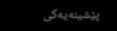پێشینه‌یه‌كی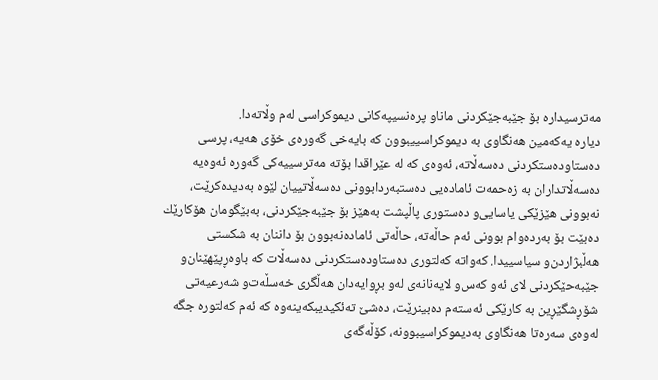مه‌ترسیداره‌ بۆ جێبه‌جێكردنی مانا‌و پره‌نسیپه‌كانی دیموكراسی له‌م وڵاته‌دا.
دیاره‌ یه‌كه‌مین هه‌نگاوی به‌ دیموكراسییبوون كه‌ بایه‌خی گه‌وره‌ی خۆی هه‌یه‌، پرسی ده‌ستاوده‌ستكردنی ده‌سه‌ڵاته‌، ئه‌وه‌ی كه‌ له‌ عێراقدا بۆته‌ مه‌ترسییه‌كی گه‌وره‌ ئه‌وه‌یه‌ ده‌سه‌ڵاتداران به‌ زه‌حمه‌ت ئاماده‌یی ده‌ستبه‌ردابوونی ده‌سه‌ڵاتییان لێوه‌ به‌دیده‌كرێت، نه‌بوونی هێزێكی یاسایی‌و ده‌ستوری پاڵپشت به‌هێز بۆ جێبه‌جێكردنی، به‌بێگومان هۆكارێك ده‌بێت بۆ به‌رده‌وام بوونی ئه‌م حاڵه‌ته‌، حاڵه‌تی ئاماده‌نه‌بوون بۆ داننان به‌ شكستی هه‌ڵبژاردن‌و سیاسییدا. كه‌واته‌ كه‌لتوری ده‌ستاوده‌ستكردنی ده‌سه‌ڵات كه‌ باوه‌ڕپێهێنان‌و جێبه‌حێكردنی لای ئه‌و كه‌س‌و لایه‌نانه‌ی له‌و بڕوایه‌دان هه‌ڵگری خه‌سڵه‌ت‌و شه‌رعیه‌تی شۆڕشگێڕین به‌ كارێكی ئه‌سته‌م ده‌بینرێت، ده‌شێ‌ ته‌ئكیدیبكه‌ینه‌وه‌ كه‌ ئه‌م كه‌لتوره‌ جگه‌ له‌وه‌ی سه‌ره‌تا هه‌نگاوی به‌دیموكراسیبوونه‌، كۆڵه‌گه‌ی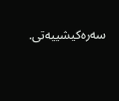سه‌ره‌كیشییه‌تی.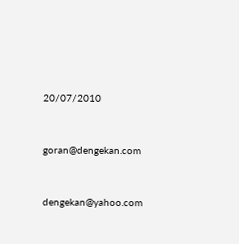20/07/2010



goran@dengekan.com



dengekan@yahoo.com